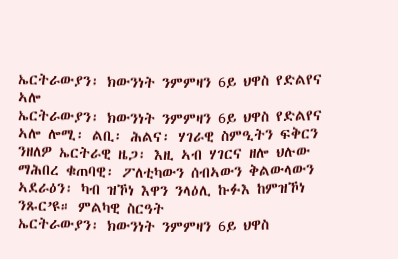ኤርትራውያን፡ ክውንነት ንምምዛን 6ይ ህዋስ የድልየና ኣሎ
ኤርትራውያን፡ ክውንነት ንምምዛን 6ይ ህዋስ የድልየና ኣሎ ሎሚ፡ ልቢ፡ ሕልና፡ ሃገራዊ ስምዒትን ፍቅርን ንዘለዎ ኤርትራዊ ዜጋ፡ እዚ ኣብ ሃገርና ዘሎ ህሉው ማሕበረ ቁጠባዊ፡ ፖለቲካውን ሰብኣውን ቅልውላውን ኣደራዕን፡ ካብ ዝኾነ እዋን ንላዕሊ ኩፉእ ከምዝኾነ ንጹር’ዩ። ምልካዊ ስርዓት
ኤርትራውያን፡ ክውንነት ንምምዛን 6ይ ህዋስ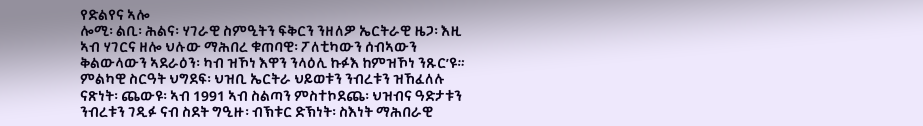የድልየና ኣሎ
ሎሚ፡ ልቢ፡ ሕልና፡ ሃገራዊ ስምዒትን ፍቅርን ንዘለዎ ኤርትራዊ ዜጋ፡ እዚ ኣብ ሃገርና ዘሎ ህሉው ማሕበረ ቁጠባዊ፡ ፖለቲካውን ሰብኣውን ቅልውላውን ኣደራዕን፡ ካብ ዝኾነ እዋን ንላዕሊ ኩፉእ ከምዝኾነ ንጹር’ዩ። ምልካዊ ስርዓት ህግደፍ፡ ህዝቢ ኤርትራ ህይወቱን ንብረቱን ዝኸፈለሉ ናጽነት፡ ጨውዩ፡ ኣብ 1991 ኣብ ስልጣን ምስተኮደጨ፡ ህዝብና ዓድታቱን ንብረቱን ገዲፉ ናብ ስደት ግዒዙ፡ ብኽቱር ድኽነት፡ ስእነት ማሕበራዊ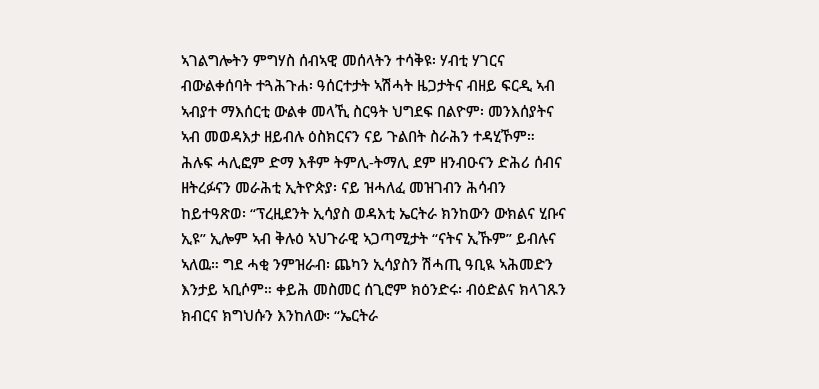ኣገልግሎትን ምግሃስ ሰብኣዊ መሰላትን ተሳቅዩ፡ ሃብቲ ሃገርና ብውልቀሰባት ተጓሕጉሐ፡ ዓሰርተታት ኣሽሓት ዜጋታትና ብዘይ ፍርዲ ኣብ ኣብያተ ማእሰርቲ ውልቀ መላኺ ስርዓት ህግደፍ በልዮም፡ መንእሰያትና ኣብ መወዳእታ ዘይብሉ ዕስክርናን ናይ ጉልበት ስራሕን ተዳሂኾም። ሕሉፍ ሓሊፎም ድማ እቶም ትምሊ-ትማሊ ደም ዘንብዑናን ድሕሪ ሰብና ዘትረፉናን መራሕቲ ኢትዮጵያ፡ ናይ ዝሓለፈ መዝገብን ሕሳብን ከይተዓጽወ፡ “ፕረዚደንት ኢሳያስ ወዳእቲ ኤርትራ ክንከውን ውክልና ሂቡና ኢዩ” ኢሎም ኣብ ቅሉዕ ኣህጉራዊ ኣጋጣሚታት “ናትና ኢኹም” ይብሉና ኣለዉ። ግደ ሓቂ ንምዝራብ፡ ጨካን ኢሳያስን ሽሓጢ ዓቢዪ ኣሕመድን እንታይ ኣቢሶም። ቀይሕ መስመር ሰጊሮም ክዕንድሩ፡ ብዕድልና ክላገጹን ክብርና ክግህሱን እንከለው፡ “ኤርትራ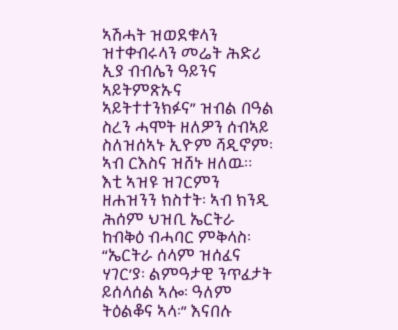ኣሽሓት ዝወደቁላን ዝተቀብሩላን መሬት ሕድሪ ኢያ ብብሌን ዓይንና ኣይትምጽኡና ኣይትተተንክፉና” ዝብል በዓል ስረን ሓሞት ዘለዎን ሰብኣይ ስለዝሰኣኑ ኢዮም ሻዲኖም፡ ኣብ ርእስና ዝሸኑ ዘለዉ።
እቲ ኣዝዩ ዝገርምን ዘሐዝንን ክስተት፡ ኣብ ክንዲ ሕሰም ህዝቢ ኤርትራ ከብቅዕ ብሓባር ምቅላስ፡ “ኤርትራ ሰላም ዝሰፈና ሃገር’ያ፡ ልምዓታዊ ንጥፈታት ይሰላሰል ኣሎ፡ ዓለም ትዕልቆና ኣላ፡” እናበሉ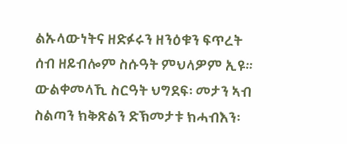ልኡላውነትና ዘድፉሩን ዘንዕቁን ፍጥረት ሰብ ዘይብሎም ስሱዓት ምህላዎም ኢዩ። ውልቀመላኺ ስርዓት ህግደፍ፡ መታን ኣብ ስልጣን ክቅጽልን ድኽመታቱ ክሓብእን፡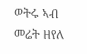ወትሩ ኣብ መሬት ዘየለ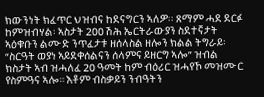ክውንነት ክፈጥር ህዝብና ከደናግርን ኣለዎ፡፡ ጸማም ሓደ ደርፉ ከምዝብሃል፡ ኣስታት 200 ሽሕ ኤርትራውያን ስደተኛታት ኣዕቁቡን ልሙድ ንጥፈታቱ ዘሰላስል ዘሎን ክልል ትግራይ፡ “ስርዓት ወያነ ኣይደቀሰልናን ሰላምና ይዘርግ ኣሎ” ዝብል ክስታት ኣብ ዝሓለፈ 20 ዓመት ከም ብዕሪር ዝሓየኾ መዝሙር የስምዓና ኣሎ። እቶም ብስቃይን ንብዓትን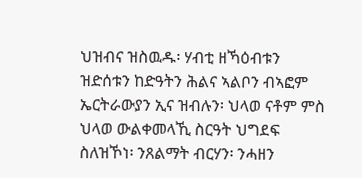ህዝብና ዝስዉዱ፡ ሃብቲ ዘኻዕብቱን ዝድሰቱን ከድዓትን ሕልና ኣልቦን ብኣፎም ኤርትራውያን ኢና ዝብሉን፡ ህላወ ናቶም ምስ ህላወ ውልቀመላኺ ስርዓት ህግደፍ ስለዝኾነ፡ ንጸልማት ብርሃን፡ ንሓዘን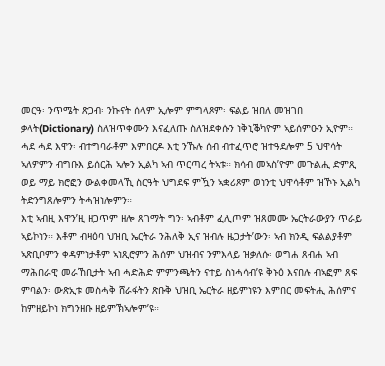መርዓ፡ ንጥሜት ጽጋብ፡ ንኩናት ሰላም ኢሎም ምግላጾም፡ ፍልይ ዝበለ መዝገበ ቃላት(Dictionary) ስለዝጥቀሙን እናፈለጡ ስለዝደቀሱን ነቅኒቕካዮም ኣይሰምዑን ኢዮም። ሓደ ሓደ እዋን፡ ብተግባራቶም እምበርዶ እቲ ንኹሉ ሰብ ብተፈጥሮ ዝተዓደሎም 5 ህዋሳት ኣለዎምን ብግቡእ ይሰርሕ ኣሎን ኢልካ ኣብ ጥርጣረ ትኣቱ። ክሳብ መኣስ’ዮም መጉልሒ ድምጺ ወይ ማይ ክሮፎን ውልቀመላኺ ስርዓት ህግደፍ ምዃን ኣቋሪጾም ወነንቲ ህዋሳቶም ዝኾኑ ኢልካ ትድንግጸሎምን ትሓዝነሎምን።
እቲ ኣብዚ እዋን’ዚ ዘጋጥም ዘሎ ጸገማት ግን፡ ኣብቶም ፈሊጦም ዝጸመሙ ኤርትራውያን ጥራይ ኣይኮነን። እቶም ብዛዕባ ህዝቢ ኤርትራ ንሕለቅ ኢና ዝብሉ ዜጋታት’ውን፡ ኣብ ክንዲ ፍልልያቶም ኣጽቢቦምን ቀዳምነታቶም ኣነጺሮምን ሕሰም ህዝብና ንምእላይ ዝቃለሱ፡ ወግሐ ጸብሐ ኣብ ማሕበራዊ መራኸቢታት ኣብ ሓድሕድ ምምንጫትን ናተይ ስነሓሳብ’ዩ ቅኑዕ እናበሉ ብኣፎም ጸፍ ምባልን፡ ውጽኢቱ መስሓቅ ሸራፋትን ጽቡቅ ህዝቢ ኤርትራ ዘይምነዩን እምበር መፍትሒ ሕሰምና ከምዘይኮነ ክግንዘቡ ዘይምኽኣሎም’ዩ።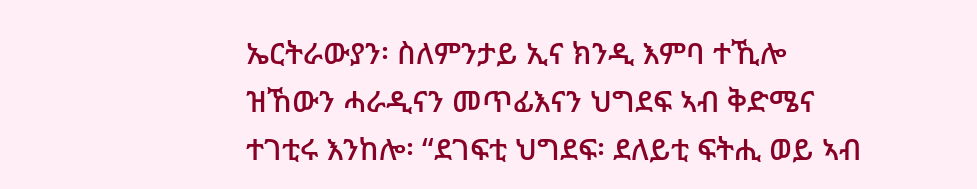ኤርትራውያን፡ ስለምንታይ ኢና ክንዲ እምባ ተኺሎ ዝኸውን ሓራዲናን መጥፊእናን ህግደፍ ኣብ ቅድሜና ተገቲሩ እንከሎ፡ “ደገፍቲ ህግደፍ፡ ደለይቲ ፍትሒ ወይ ኣብ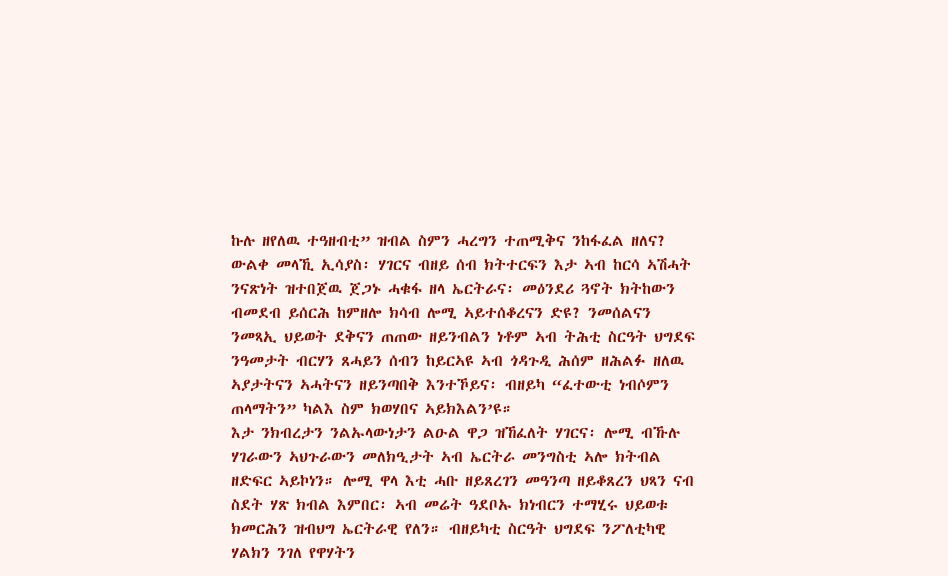ኩሉ ዘየለዉ ተዓዘብቲ” ዝብል ስምን ሓረግን ተጠሚቅና ንከፋፈል ዘለና? ውልቀ መላኺ ኢሳያስ፡ ሃገርና ብዘይ ሰብ ክትተርፍን እታ ኣብ ከርሳ ኣሽሓት ንናጽነት ዝተበጀዉ ጀጋኑ ሓቁፋ ዘላ ኤርትራና፡ መዕንደሪ ጓኖት ክትከውን ብመደብ ይሰርሕ ከምዘሎ ክሳብ ሎሚ ኣይተሰቆረናን ድዩ? ንመሰልናን ንመጻኢ ህይወት ደቅናን ጠጠው ዘይንብልን ነቶም ኣብ ትሕቲ ስርዓት ህግደፍ ንዓመታት ብርሃን ጸሓይን ሰብን ከይርኣዩ ኣብ ጎዳጉዲ ሕሰም ዘሕልፉ ዘለዉ ኣያታትናን ኣሓትናን ዘይንጣበቅ እንተኾይና፡ ብዘይካ “ፈተውቲ ነብሶምን ጠላማትን” ካልእ ስም ክወሃበና ኣይክእልን’ዩ።
እታ ንክብረታን ንልኡላውነታን ልዑል ዋጋ ዝኸፈለት ሃገርና፡ ሎሚ ብኹሉ ሃገራውን ኣህጉራውን መለክዒታት ኣብ ኤርትራ መንግስቲ ኣሎ ክትብል ዘድፍር ኣይኮነን። ሎሚ ዋላ እቲ ሓቡ ዘይጸረገን መዓንጣ ዘይቆጸረን ህጻን ናብ ስደት ሃጽ ክብል እምበር፡ ኣብ መሬት ዓደቦኡ ክነብርን ተማሂሩ ህይወቱ ክመርሕን ዝብህግ ኤርትራዊ የለን። ብዘይካቲ ስርዓት ህግደፍ ንፖለቲካዊ ሃልክን ንገለ የዋሃትን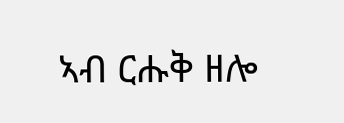ኣብ ርሑቅ ዘሎ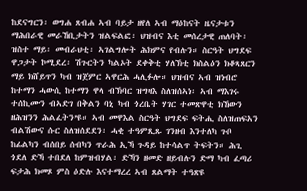ከደናግርን፡ ወግሐ ጸብሐ ኣብ ባይታ ዘየለ ኣብ ማዕከናት ዜናታቱን ማሕበራዊ መራኸቢታትን ዝልፍልፎ፡ ህዝብና እቲ መሰረታዊ ጠለባት፡ ዝስተ ማይ፡ መብራህቲ፡ ኣገልግሎት ሕክምና የብሉን። ስርዓት ህግደፍ ዋጋታት ኮሚደረ፡ ሽጉርትን ካልኦት ደቀቅቲ ሃለኽቲ ክስልዕን ክቆጻጸርን ማይ ክሸይጥን ካብ ዝጀምር ኣዋርሕ ሓሊፉሎ። ህዝብና ኣብ ዝነብሮ ከተማን ሓውሲ ከተማን ዋላ ብኽባር ዝግዛእ ስለዝሰኣነ፡ ኣብ ማእገሩ ተሰኪሙን ብኣድገ በቅልን ባኒ ካብ ጎረቤት ሃገር ተመጽዋቲ ክኸውን ዘሕዝንን ሕልፈትን’ዩ። ኣብ መዋእል ስርዓት ህግደፍ ፍትሒ ስለዝጠፍአን ብልሽውና ሱር ስለዝሰደደን፡ ሓቂ ተዓምጺጹ ገንዘብ እንተለካ ጉቦ ከፊልካን ብሰበይ ሰብካን ጥራሕ ኢኻ ጉዳይ ከተሳልጥ ትፍትን። ሕጊ ጎደለ ድኻ ተበደለ ከምዝብሃል፡ ድኻን ዘመድ ዘይብሉን ድማ ካብ ፈጣሪ ፍታሕ ክመጾ ምስ ዕድሉ እናተማረረ ኣብ ጸልማት ተዓጽዩ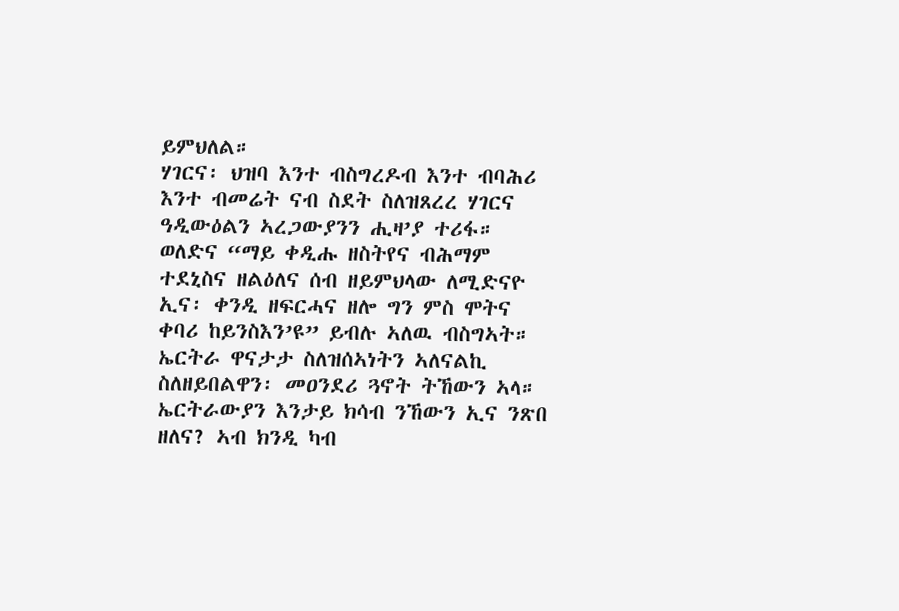ይምህለል።
ሃገርና፡ ህዝባ እንተ ብስግረዶብ እንተ ብባሕሪ እንተ ብመሬት ናብ ስደት ስለዝጸረረ ሃገርና ዓዲውዕልን ኣረጋውያንን ሒዛ’ያ ተሪፋ። ወለድና “ማይ ቀዲሑ ዘስትየና ብሕማም ተደኒስና ዘልዕለና ሰብ ዘይምህላው ለሚድናዮ ኢና፡ ቀንዲ ዘፍርሓና ዘሎ ግን ምስ ሞትና ቀባሪ ከይንስእን’ዩ” ይብሉ ኣለዉ ብስግኣት። ኤርትራ ዋናታታ ስለዝሰኣነትን ኣለናልኪ ስለዘይበልዋን፡ መዐንደሪ ጓኖት ትኸውን ኣላ። ኤርትራውያን እንታይ ክሳብ ንኸውን ኢና ንጽበ ዘለና? ኣብ ክንዲ ካብ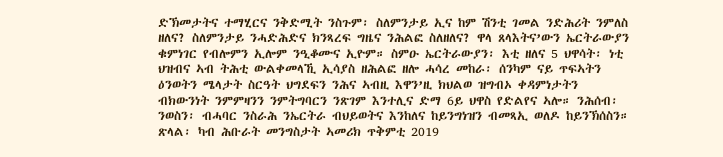ድኽመታትና ተማሂርና ንቅድሚት ንስጉም፡ ስለምንታይ ኢና ከም ሽንቲ ገመል ንድሕሪት ንምለስ ዘለና? ስለምንታይ ንሓድሕድና ክንጻረፍ ግዜና ንሕልፎ ስለዘለና? ዋላ ጸላእትና’ውን ኤርትራውያን ቁምነገር የብሎምን ኢሎም ንዒቆሙና ኢዮም። ስምዑ ኤርትራውያን፡ እቲ ዘለና 5 ህዋሳት፡ ነቲ ህዝብና ኣብ ትሕቲ ውልቀመላኺ ኢሳያስ ዘሕልፎ ዘሎ ሓሳረ መከራ፡ ሰንካም ናይ ጥፍኣትን ዕንወትን ሜላታት ስርዓት ህግደፍን ንሕና ኣብዚ እዋን’ዚ ክህልወ ዝግብኦ ቀዳምነታትን ብክውንነት ንምምዛንን ንምትግባርን ንጽገም እንተሊና ድማ 6ይ ህዋስ የድልየና ኣሎ። ንሕሰብ፡ ንወስን፡ ብሓባር ንስራሕ ንኤርትራ ብህይወትና እንከለና ከይንግነዝን ብመጻኢ ወለዶ ከይንኽሰስን።
ጽላል፡ ካብ ሕቡራት መንግስታት ኣመሪክ ጥቅምቲ 2019